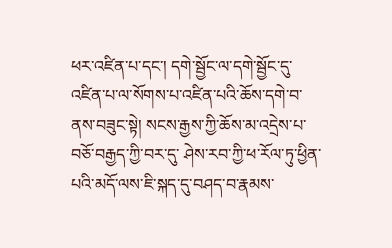ཕར་འཛིན་པ་དང་། དགེ་སྦྱོང་ལ་དགེ་སྦྱོང་དུ་འཛིན་པ་ལ་སོགས་པ་འཛིན་པའི་ཆོས་དགེ་བ་ནས་བཟུང་སྟེ། སངས་རྒྱས་ཀྱི་ཆོས་མ་འདྲེས་པ་བཅོ་བརྒྱད་ཀྱི་བར་དུ་ ཤེས་རབ་ཀྱི་ཕ་རོལ་ཏུ་ཕྱིན་པའི་མདོ་ལས་ཇི་སྐད་དུ་བཤད་བ་རྣམས་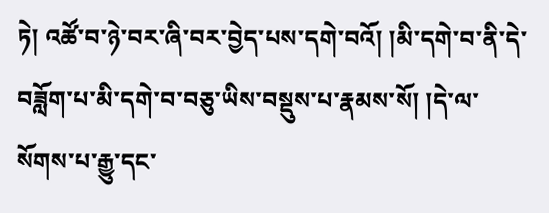ཏེ། འཚོ་བ་ཉེ་བར་ཞི་བར་བྱེད་པས་དགེ་བའོ། །མི་དགེ་བ་ནི་དེ་བཟློག་པ་མི་དགེ་བ་བཅུ་ཡིས་བསྡུས་པ་རྣམས་སོ། །དེ་ལ་སོགས་པ་རྒྱུ་དང་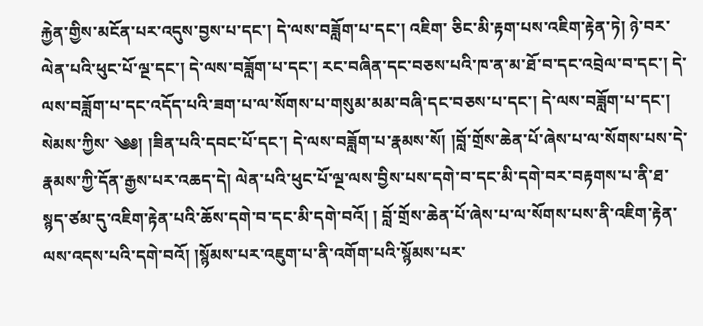རྐྱེན་གྱིས་མངོན་པར་འདུས་བྱས་པ་དང་། དེ་ལས་བཟློག་པ་དང་། འཇིག་ ཅིང་མི་རྟག་པས་འཇིག་རྟེན་ཏེ། ཉེ་བར་ལེན་པའི་ཕུང་པོ་ལྔ་དང་། དེ་ལས་བཟློག་པ་དང་། རང་བཞིན་དང་བཅས་པའི་ཁ་ན་མ་ཐོ་བ་དང་འབྲེལ་བ་དང་། དེ་ལས་བཟློག་པ་དང་འདོད་པའི་ཟག་པ་ལ་སོགས་པ་གསུམ་མམ་བཞི་དང་བཅས་པ་དང་། དེ་ལས་བཟློག་པ་དང་། སེམས་ཀྱིས་ ༄༅། །ཟིན་པའི་དབང་པོ་དང་། དེ་ལས་བཟློག་པ་རྣམས་སོ། །བློ་གྲོས་ཆེན་པོ་ཞེས་པ་ལ་སོགས་པས་དེ་རྣམས་ཀྱི་དོན་རྒྱས་པར་འཆད་དེ། ལེན་པའི་ཕུང་པོ་ལྔ་ལས་བྱིས་པས་དགེ་བ་དང་མི་དགེ་བར་བརྟགས་པ་ནི་ཐ་སྙད་ཙམ་དུ་འཇིག་རྟེན་པའི་ཆོས་དགེ་བ་དང་མི་དགེ་བའོ། ། བློ་གྲོས་ཆེན་པོ་ཞེས་པ་ལ་སོགས་པས་ནི་འཇིག་རྟེན་ལས་འདས་པའི་དགེ་བའོ། །སྙོམས་པར་འཇུག་པ་ནི་འགོག་པའི་སྙོམས་པར་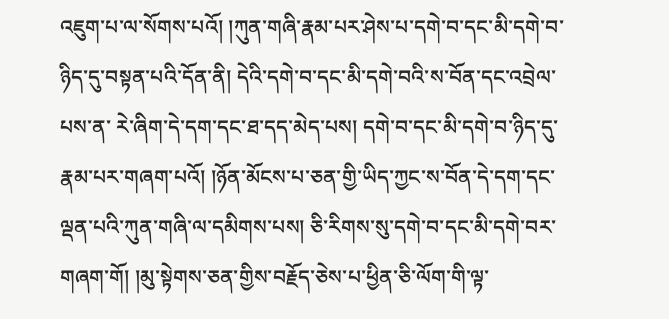འཇུག་པ་ལ་སོགས་པའོ། །ཀུན་གཞི་རྣམ་པར་ཤེས་པ་དགེ་བ་དང་མི་དགེ་བ་ཉིད་དུ་བསྟན་པའི་དོན་ནི། དེའི་དགེ་བ་དང་མི་དགེ་བའི་ས་བོན་དང་འབྲེལ་པས་ན་ རེ་ཞིག་དེ་དག་དང་ཐ་དད་མེད་པས། དགེ་བ་དང་མི་དགེ་བ་ཉིད་དུ་རྣམ་པར་གཞག་པའོ། །ཉོན་མོངས་པ་ཅན་གྱི་ཡིད་ཀྱང་ས་བོན་དེ་དག་དང་ལྡན་པའི་ཀུན་གཞི་ལ་དམིགས་པས། ཅི་རིགས་སུ་དགེ་བ་དང་མི་དགེ་བར་གཞག་གོ། །མུ་སྟེགས་ཅན་གྱིས་བརྗོད་ཅེས་པ་ཕྱིན་ཅི་ལོག་གི་ལྟ་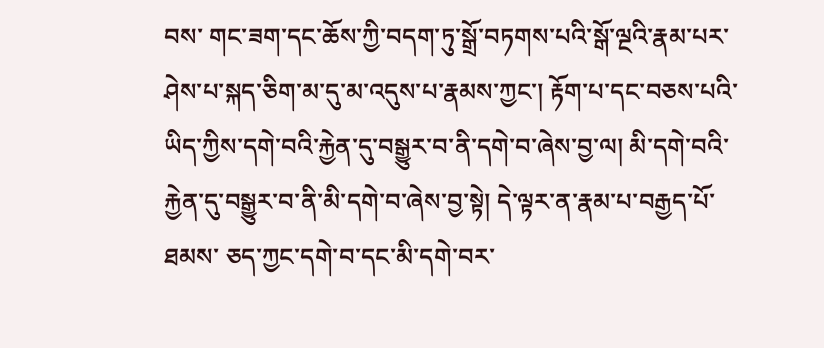བས་ གང་ཟག་དང་ཆོས་ཀྱི་བདག་ཏུ་སྒྲོ་བཏགས་པའི་སྒོ་ལྔའི་རྣམ་པར་ཤེས་པ་སྐད་ཅིག་མ་དུ་མ་འདུས་པ་རྣམས་ཀྱང་། རྟོག་པ་དང་བཅས་པའི་ཡིད་ཀྱིས་དགེ་བའི་རྐྱེན་དུ་བསྒྱུར་བ་ནི་དགེ་བ་ཞེས་བྱ་ལ། མི་དགེ་བའི་རྐྱེན་དུ་བསྒྱུར་བ་ནི་མི་དགེ་བ་ཞེས་བྱ་སྟེ། དེ་ལྟར་ན་རྣམ་པ་བརྒྱད་པོ་ཐམས་ ཅད་ཀྱང་དགེ་བ་དང་མི་དགེ་བར་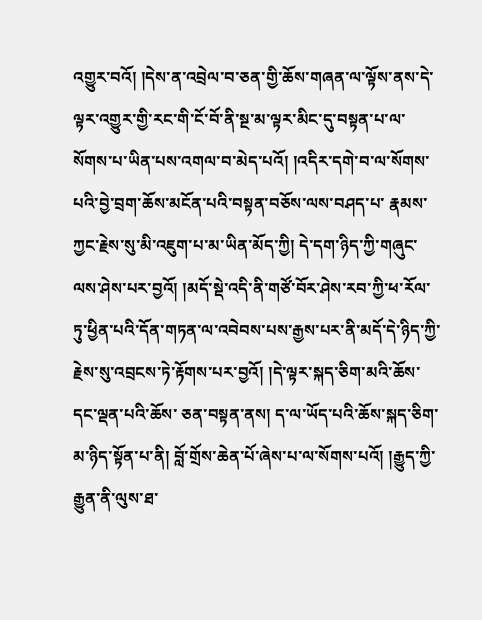འགྱུར་བའོ། །དེས་ན་འབྲེལ་བ་ཅན་གྱི་ཆོས་གཞན་ལ་ལྟོས་ནས་དེ་ལྟར་འགྱུར་གྱི་རང་གི་ངོ་བོ་ནི་སྔ་མ་ལྟར་མིང་དུ་བསྟན་པ་ལ་སོགས་པ་ཡིན་པས་འགལ་བ་མེད་པའོ། །འདིར་དགེ་བ་ལ་སོགས་པའི་བྱེ་བྲག་ཆོས་མངོན་པའི་བསྟན་བཅོས་ལས་བཤད་པ་ རྣམས་ཀྱང་རྗེས་སུ་མི་འཇུག་པ་མ་ཡིན་མོད་ཀྱི། དེ་དག་ཉིད་ཀྱི་གཞུང་ལས་ཤེས་པར་བྱའོ། །མདོ་སྡེ་འདི་ནི་གཙོ་བོར་ཤེས་རབ་ཀྱི་ཕ་རོལ་ཏུ་ཕྱིན་པའི་དོན་གཏན་ལ་འབེབས་པས་རྒྱས་པར་ནི་མདོ་དེ་ཉིད་ཀྱི་རྗེས་སུ་འབྲངས་ཏེ་རྟོགས་པར་བྱའོ། །དེ་ལྟར་སྐད་ཅིག་མའི་ཆོས་དང་ལྡན་པའི་ཆོས་ ཅན་བསྟན་ནས། ད་ལ་ཡོད་པའི་ཆོས་སྐད་ཅིག་མ་ཉིད་སྟོན་པ་ནི། བློ་གྲོས་ཆེན་པོ་ཞེས་པ་ལ་སོགས་པའོ། །རྒྱུད་ཀྱི་རྒྱུན་ནི་ལུས་ཐ་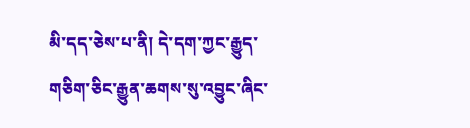མི་དད་ཅེས་པ་ནི། དེ་དག་ཀྱང་རྒྱུད་གཅིག་ཅིང་རྒྱུན་ཆགས་སུ་འབྱུང་ཞིང་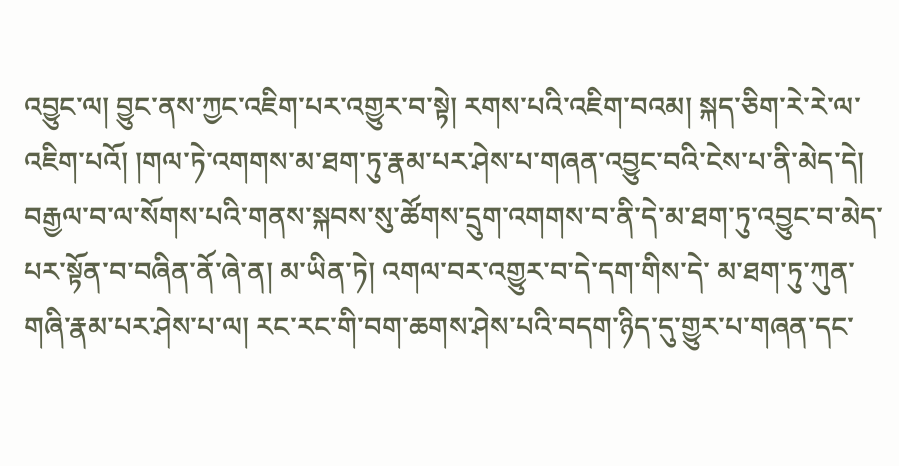འབྱུང་ལ། བྱུང་ནས་ཀྱང་འཇིག་པར་འགྱུར་བ་སྟེ། རགས་པའི་འཇིག་བའམ། སྐད་ཅིག་རེ་རེ་ལ་འཇིག་པའོ། །གལ་ཏེ་འགགས་མ་ཐག་ཏུ་རྣམ་པར་ཤེས་པ་གཞན་འབྱུང་བའི་ངེས་པ་ནི་མེད་དེ། བརྒྱལ་བ་ལ་སོགས་པའི་གནས་སྐབས་སུ་ཚོགས་དྲུག་འགགས་བ་ནི་དེ་མ་ཐག་ཏུ་འབྱུང་བ་མེད་པར་སྟོན་བ་བཞིན་ནོ་ཞེ་ན། མ་ཡིན་ཏེ། འགལ་བར་འགྱུར་བ་དེ་དག་གིས་དེ་ མ་ཐག་ཏུ་ཀུན་གཞི་རྣམ་པར་ཤེས་པ་ལ། རང་རང་གི་བག་ཆགས་ཤེས་པའི་བདག་ཉིད་དུ་གྱུར་པ་གཞན་དང་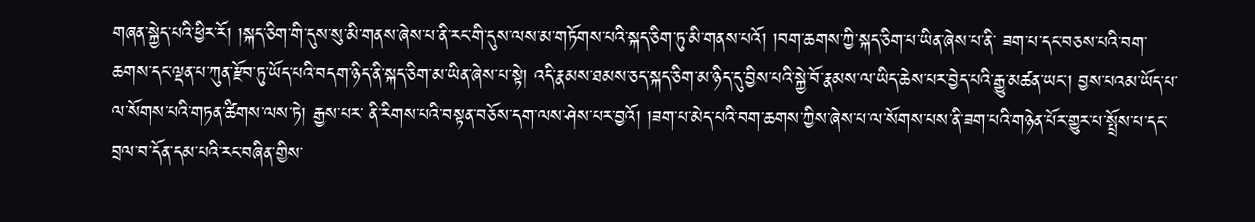གཞན་སྐྱེད་པའི་ཕྱིར་རོ། །སྐད་ཅིག་གི་དུས་སུ་མི་གནས་ཞེས་པ་ནི་རང་གི་དུས་ལས་མ་གཏོགས་པའི་སྐད་ཅིག་ཏུ་མི་གནས་པའོ། །བག་ཆགས་ཀྱི་སྐད་ཅིག་པ་ཡིན་ཞེས་པ་ནི་ ཟག་པ་དང་བཅས་པའི་བག་ཆགས་དང་ལྡན་པ་ཀུན་རྫོབ་ཏུ་ཡོད་པའི་བདག་ཉིད་ནི་སྐད་ཅིག་མ་ཡིན་ཞེས་པ་སྟེ། འདི་རྣམས་ཐམས་ཅད་སྐད་ཅིག་མ་ཉིད་དུ་བྱིས་པའི་སྐྱེ་བོ་རྣམས་ལ་ཡིད་ཆེས་པར་བྱེད་པའི་རྒྱུ་མཚན་ཡང་། བྱས་པའམ་ཡོད་པ་ལ་སོགས་པའི་གཏན་ཚིགས་ལས་ཏེ། རྒྱས་པར་ ནི་རིགས་པའི་བསྟན་བཅོས་དག་ལས་ཤེས་པར་བྱའོ། །ཟག་པ་མེད་པའི་བག་ཆགས་ཀྱིས་ཞེས་པ་ལ་སོགས་པས་ནི་ཟག་པའི་གཉེན་པོར་གྱུར་པ་སྤྲོས་པ་དང་བྲལ་བ་དོན་དམ་པའི་རང་བཞིན་གྱིས་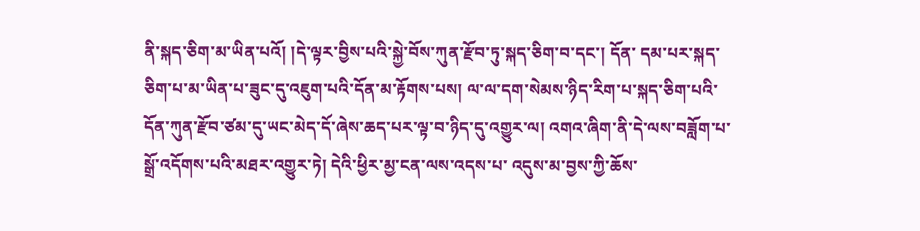ནི་སྐད་ཅིག་མ་ཡིན་པའོ། །དེ་ལྟར་བྱིས་པའི་སྐྱེ་བོས་ཀུན་རྫོབ་ཏུ་སྐད་ཅིག་བ་དང་། དོན་ དམ་པར་སྐད་ཅིག་པ་མ་ཡིན་པ་ཟུང་དུ་འཇུག་པའི་དོན་མ་རྟོགས་པས། ལ་ལ་དག་སེམས་ཉིད་རིག་པ་སྐད་ཅིག་པའི་དོན་ཀུན་རྫོབ་ཙམ་དུ་ཡང་མེད་དོ་ཞེས་ཆད་པར་ལྟ་བ་ཉིད་དུ་འགྱུར་ལ། འགའ་ཞིག་ནི་དེ་ལས་བཟློག་པ་སྒྲོ་འདོགས་པའི་མཐར་འགྱུར་ཏེ། དེའི་ཕྱིར་མྱ་ངན་ལས་འདས་པ་ འདུས་མ་བྱས་ཀྱི་ཆོས་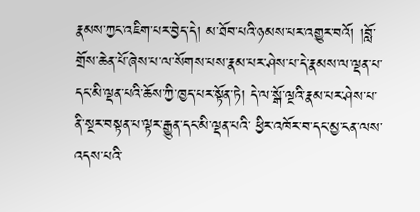རྣམས་ཀྱང་འཇིག་པར་བྱེད་དེ། མ་ཐོབ་པའི་ཉམས་པར་འགྱུར་བའོ། །བློ་གྲོས་ཆེན་པོ་ཞེས་པ་ལ་སོགས་པས་རྣམ་པར་ཤེས་པ་དེ་རྣམས་ལ་ལྡན་པ་དང་མི་ལྡན་པའི་ཆོས་ཀྱི་ཁྱད་པར་སྟོན་ཏེ། དེ་ལ་སྒོ་ལྔའི་རྣམ་པར་ཤེས་པ་ནི་སྔར་བསྟན་པ་ལྟར་རྒྱུན་དང་མི་ལྡན་པའི་ ཕྱིར་འཁོར་བ་དང་མྱ་ངན་ལས་འདས་པའི་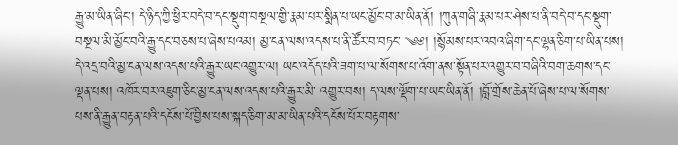རྒྱུ་མ་ཡིན་ཞིང་། དེ་ཉིད་ཀྱི་ཕྱིར་བདེ་བ་དང་སྡུག་བསྔལ་གྱི་རྣམ་པར་སྨིན་པ་ཡང་མྱོང་བ་མ་ཡིན་ནོ། །ཀུན་གཞི་རྣམ་པར་ཤེས་པ་ནི་བདེ་བ་དང་སྡུག་བསྔལ་མི་མྱོང་བའི་རྒྱུ་དང་བཅས་པ་ཞེས་པའམ། མྱ་ངན་ལས་འདས་པ་ནི་ཚོར་བ་བཏང་ ༄༅། །སྙོམས་པར་འབའ་ཞིག་དང་ལྷན་ཅིག་པ་ཡིན་པས། དེ་འདྲ་བའི་མྱ་ངན་ལས་འདས་པའི་རྒྱུར་ཡང་འགྱུར་ལ། ཡང་འདོད་པའི་ཟག་པ་ལ་སོགས་པ་འོག་ནས་སྟོན་པར་འགྱུར་བ་བཞིའི་བག་ཆགས་དང་ལྡན་པས། འཁོར་བར་འཇུག་ཅིང་མྱ་ངན་ལས་འདས་པའི་རྒྱུར་མི་ འགྱུར་བས། ད་ལས་ལྡོག་པ་ཡང་ཡིན་ནོ། །བློ་གྲོས་ཆེན་པོ་ཞེས་པ་ལ་སོགས་པས་ནི་རྒྱུན་བརྟན་པའི་དངོས་པོ་བྱིས་པས་སྐད་ཅིག་མ་མ་ཡིན་པའི་དངོས་པོར་བརྟགས་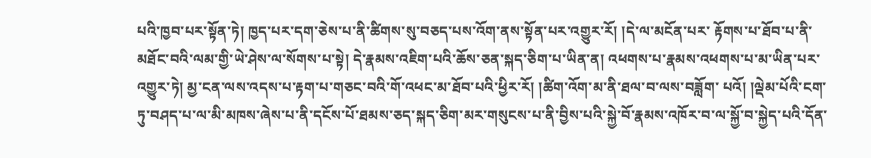པའི་ཁྱབ་པར་སྟོན་ཏེ། ཁྱད་པར་དག་ཅེས་པ་ནི་ཚིགས་སུ་བཅད་པས་འོག་ནས་སྟོན་པར་འགྱུར་རོ། །དེ་ལ་མངོན་པར་ རྟོགས་པ་ཐོབ་པ་ནི་མཐོང་བའི་ལམ་གྱི་ཡེ་ཤེས་ལ་སོགས་པ་སྟེ། དེ་རྣམས་འཇིག་པའི་ཆོས་ཅན་སྐད་ཅིག་པ་ཡིན་ན། འཕགས་པ་རྣམས་འཕགས་པ་མ་ཡིན་པར་འགྱུར་ཏེ། མྱ་ངན་ལས་འདས་པ་རྟག་པ་གཅང་བའི་གོ་འཕང་མ་ཐོབ་པའི་ཕྱིར་རོ། །ཚིག་འོག་མ་ནི་ཐལ་བ་ལས་བཟློག་ པའོ། །ལྡེམ་པོའི་ངག་ཏུ་བཤད་པ་ལ་མི་མཁས་ཞེས་པ་ནི་དངོས་པོ་ཐམས་ཅད་སྐད་ཅིག་མར་གསུངས་པ་ནི་བྱིས་པའི་སྐྱེ་བོ་རྣམས་འཁོར་བ་ལ་སྐྱོ་བ་སྐྱེད་པའི་དོན་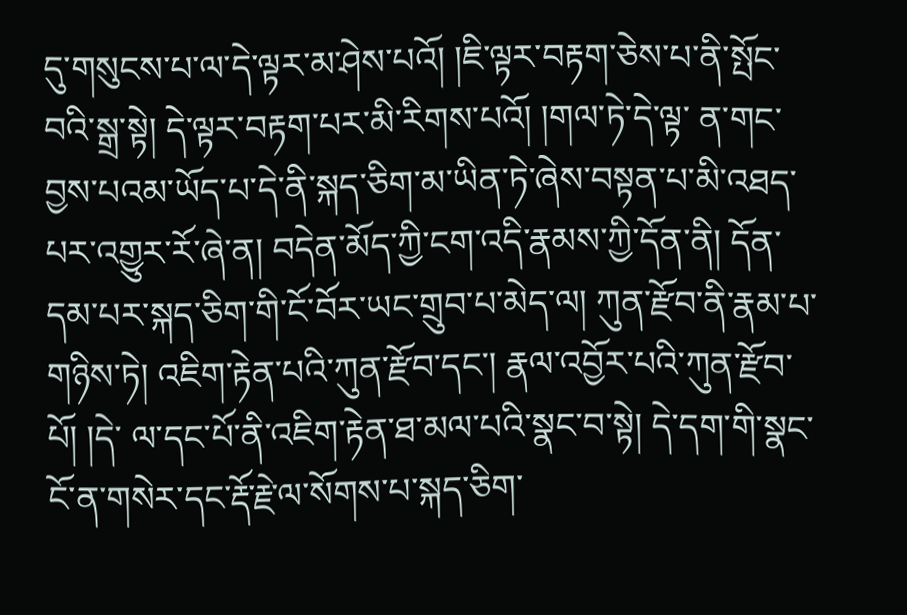དུ་གསུངས་པ་ལ་དེ་ལྟར་མ་ཤེས་པའོ། །ཇི་ལྟར་བརྟག་ཅེས་པ་ནི་སྤོང་བའི་སྒྲ་སྟེ། དེ་ལྟར་བརྟག་པར་མི་རིགས་པའོ། །གལ་ཏེ་དེ་ལྟ་ ན་གང་བྱས་པའམ་ཡོད་པ་དེ་ནི་སྐད་ཅིག་མ་ཡིན་ཏེ་ཞེས་བསྟན་པ་མི་འཐད་པར་འགྱུར་རོ་ཞེ་ན། བདེན་མོད་ཀྱི་ངག་འདི་རྣམས་ཀྱི་དོན་ནི། དོན་དམ་པར་སྐད་ཅིག་གི་ངོ་བོར་ཡང་གྲུབ་པ་མེད་ལ། ཀུན་རྫོབ་ནི་རྣམ་པ་གཉིས་ཏེ། འཇིག་རྟེན་པའི་ཀུན་རྫོབ་དང་། རྣལ་འབྱོར་པའི་ཀུན་རྫོབ་པོ། །དེ་ ལ་དང་པོ་ནི་འཇིག་རྟེན་ཐ་མལ་པའི་སྣང་བ་སྟེ། དེ་དག་གི་སྣང་ངོ་ན་གསེར་དང་རྡོ་རྗེ་ལ་སོགས་པ་སྐད་ཅིག་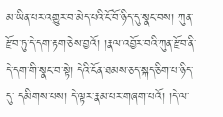མ་ཡིན་པར་འགྱུར་བ་མེད་པའི་ངོ་བོ་ཉིད་དུ་སྣང་བས། ཀུན་རྫོབ་ཏུ་དེ་དག་རྟག་ཅེས་བྱའོ། །རྣལ་འབྱོར་བའི་ཀུན་རྫོབ་ནི་དེ་དག་གི་སྣང་བ་སྟེ། དེའི་ངོན་ཐམས་ཅད་སྐད་ཅིག་པ་ཉིད་དུ་ དམིགས་པས། དེ་ལྟར་རྣམ་པར་གཞག་པའོ། །དེ་ལ་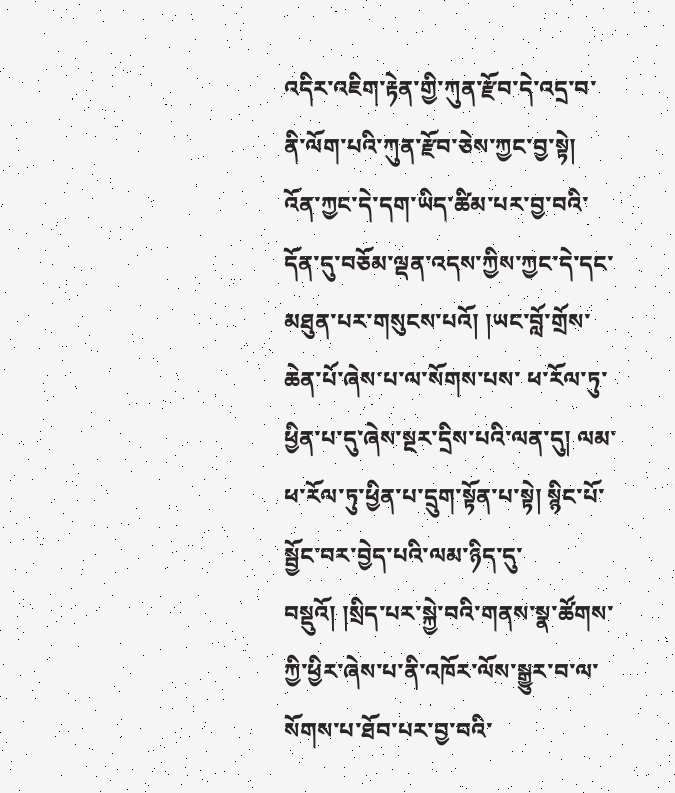འདིར་འཇིག་རྟེན་གྱི་ཀུན་རྫོབ་དེ་འདྲ་བ་ནི་ལོག་པའི་ཀུན་རྫོབ་ཅེས་ཀྱང་བྱ་སྟེ། འོན་ཀྱང་དེ་དག་ཡིད་ཚིམ་པར་བྱ་བའི་དོན་དུ་བཅོམ་ལྡན་འདས་ཀྱིས་ཀྱང་དེ་དང་མཐུན་པར་གསུངས་པའོ། །ཡང་བློ་གྲོས་ཆེན་པོ་ཞེས་པ་ལ་སོགས་པས་ ཕ་རོལ་ཏུ་ཕྱིན་པ་དུ་ཞེས་སྔར་དྲིས་པའི་ལན་དུ། ལམ་ཕ་རོལ་ཏུ་ཕྱིན་པ་དྲུག་སྟོན་པ་སྟེ། སྙིང་པོ་སྦྱོང་བར་བྱེད་པའི་ལམ་ཉིད་དུ་བསྡུའོ། །སྲིད་པར་སྐྱེ་བའི་གནས་སྣ་ཚོགས་ཀྱི་ཕྱིར་ཞེས་པ་ནི་འཁོར་ལོས་སྒྱུར་བ་ལ་སོགས་པ་ཐོབ་པར་བྱ་བའི་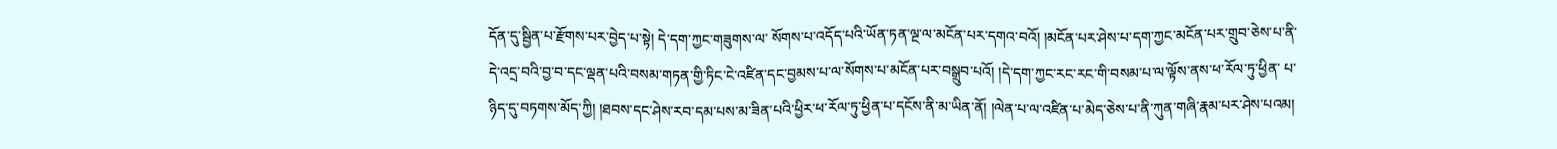དོན་དུ་སྦྱིན་པ་རྫོགས་པར་བྱེད་པ་སྟེ། དེ་དག་ཀྱང་གཟུགས་ལ་ སོགས་པ་འདོད་པའི་ཡོན་ཏན་ལྔ་ལ་མངོན་པར་དགའ་བའོ། །མངོན་པར་ཤེས་པ་དག་ཀྱང་མངོན་པར་གྲུབ་ཅེས་པ་ནི་དེ་འདྲ་བའི་བྱ་བ་དང་ལྡན་པའི་བསམ་གཏན་གྱི་ཏིང་ངེ་འཛིན་དང་བྱམས་པ་ལ་སོགས་པ་མངོན་པར་བསྒྲུབ་པའོ། །དེ་དག་ཀྱང་རང་རང་གི་བསམ་པ་ལ་ལྟོས་ནས་ཕ་རོལ་ཏུ་ཕྱིན་ པ་ཉིད་དུ་བཏགས་མོད་ཀྱི། །ཐབས་དང་ཤེས་རབ་དམ་པས་མ་ཟིན་པའི་ཕྱིར་ཕ་རོལ་ཏུ་ཕྱིན་པ་དངོས་ནི་མ་ཡིན་ནོ། །ལེན་པ་ལ་འཛིན་པ་མེད་ཅེས་པ་ནི་ཀུན་གཞི་རྣམ་པར་ཤེས་པའམ།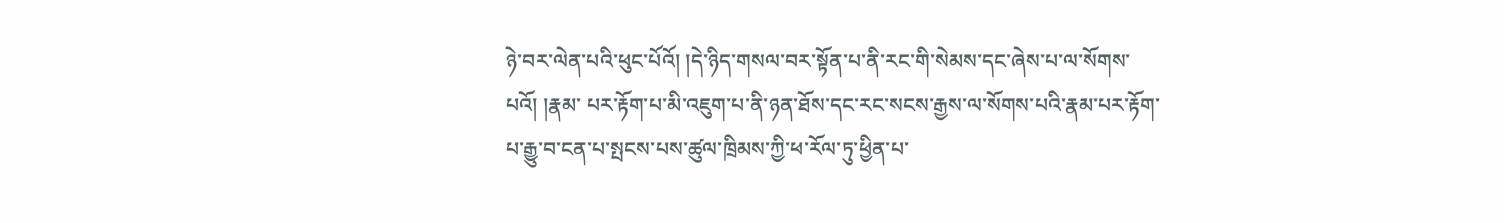ཉེ་བར་ལེན་པའི་ཕུང་པོའོ། །དེ་ཉིད་གསལ་བར་སྟོན་པ་ནི་རང་གི་སེམས་དང་ཞེས་པ་ལ་སོགས་པའོ། །རྣམ་ པར་རྟོག་པ་མི་འཇུག་པ་ནི་ཉན་ཐོས་དང་རང་སངས་རྒྱས་ལ་སོགས་པའི་རྣམ་པར་རྟོག་པ་རྒྱུ་བ་ངན་པ་སྤངས་པས་ཚུལ་ཁྲིམས་ཀྱི་ཕ་རོལ་ཏུ་ཕྱིན་པ་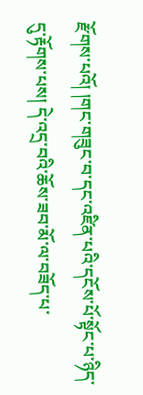རྫོགས་པའོ། །གང་གཟུང་བ་དང་འཛིན་པའི་དངོས་པོ་སྟོང་པ་ཉིད་དུ་རྟོགས་པས། དེ་འདྲ་བའི་ཆོས་ཟབ་མོ་ལ་བཟོད་པ་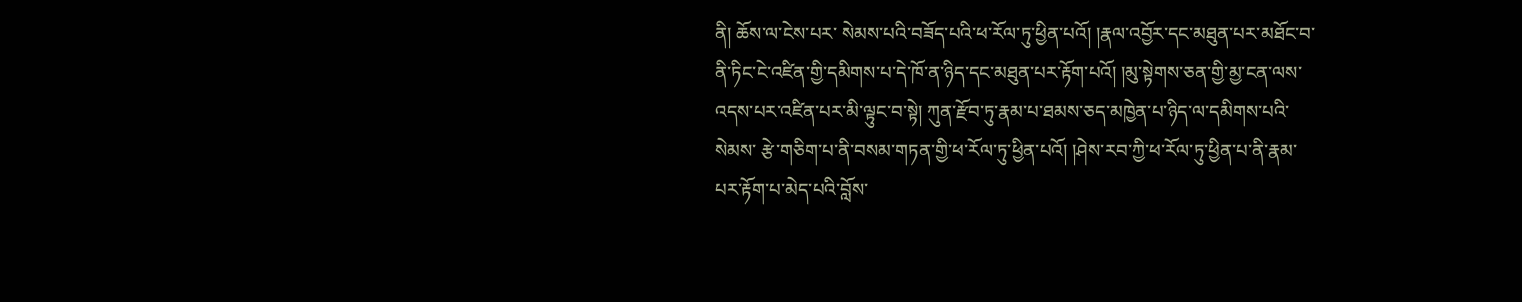ནི། ཆོས་ལ་ངེས་པར་ སེམས་པའི་བཟོད་པའི་ཕ་རོལ་ཏུ་ཕྱིན་པའོ། །རྣལ་འབྱོར་དང་མཐུན་པར་མཐོང་བ་ནི་ཏིང་ངེ་འཛིན་གྱི་དམིགས་པ་དེ་ཁོ་ན་ཉིད་དང་མཐུན་པར་རྟོག་པའོ། །མུ་སྟེགས་ཅན་གྱི་མྱ་ངན་ལས་འདས་པར་འཛིན་པར་མི་ལྟུང་བ་སྟེ། ཀུན་རྫོབ་ཏུ་རྣམ་པ་ཐམས་ཅད་མཁྱེན་པ་ཉིད་ལ་དམིགས་པའི་སེམས་ རྩེ་གཅིག་པ་ནི་བསམ་གཏན་གྱི་ཕ་རོལ་ཏུ་ཕྱིན་པའོ། །ཤེས་རབ་ཀྱི་ཕ་རོལ་ཏུ་ཕྱིན་པ་ནི་རྣམ་པར་རྟོག་པ་མེད་པའི་བློས་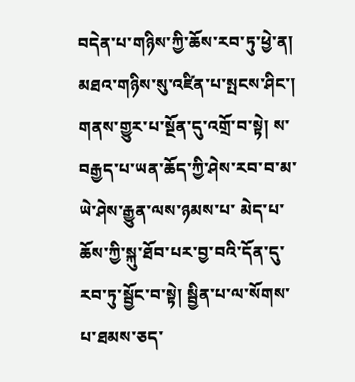བདེན་པ་གཉིས་ཀྱི་ཆོས་རབ་ཏུ་ཕྱེ་ན། མཐའ་གཉིས་སུ་འཛིན་པ་སྤངས་ཤིང་། གནས་གྱུར་པ་སྔོན་དུ་འགྲོ་བ་སྟེ། ས་བརྒྱད་པ་ཡན་ཆོད་ཀྱི་ཤེས་རབ་བ་མ་ཡེ་ཤེས་རྒྱུན་ལས་ཉམས་པ་ མེད་པ་ཆོས་ཀྱི་སྐུ་ཐོབ་པར་བྱ་བའི་དོན་དུ་རབ་ཏུ་སྦྱོང་བ་སྟེ། སྦྱིན་པ་ལ་སོགས་པ་ཐམས་ཅད་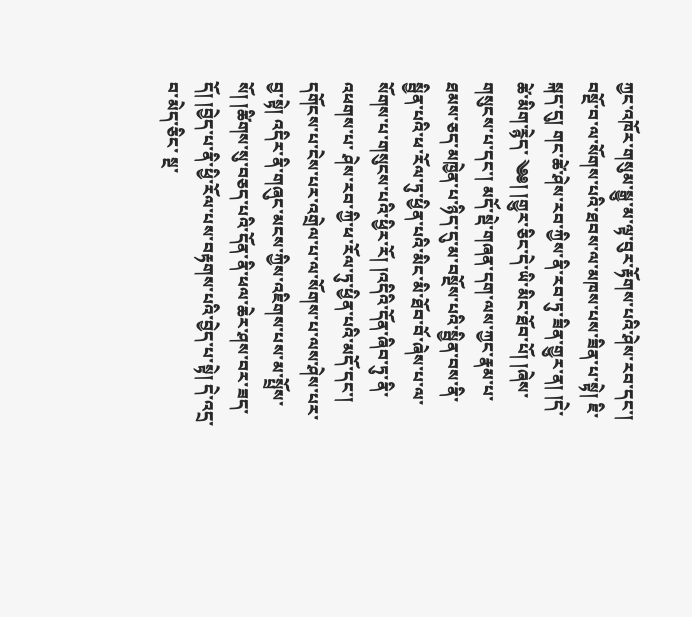ཀྱང་འཁོར་གསུམ་སྒྱུ་མ་ལྟ་བུར་རྟོགས་པའི་ཤེས་རབ་དང་། བསྔོ་བ་ལ་སོགས་པའི་ཐབས་ལ་མཁས་པས་ཟིན་པ་སྟེ། ཇི་སྐད་དུ། གང་ཚེ་ཤེས་རབ་ཀྱིས་ནི་རབ་ཏུ་ཟིན་གྱུར་ན། །དེ་ཚེ་མིག་རྙེད་ ༄༅། །གྱུར་ཅིང་དེ་ཡི་མིང་ཐོབ་པོ། །ཞེས་གསུངས་པ་དང་། མདོ་སྡེ་གཞན་དག་ལས་ཀྱང་རྣམ་པ་ཐམས་ཅད་མཁྱེན་པ་ཉིད་དུ་མ་བསྔོས་པའི་སྦྱིན་བས་ནི་སྦྱིན་པའི་ཕ་རོལ་ཏུ་ཕྱིན་པའི་མིང་མི་ཐོབ་བོ་ཞེས་པ་ལ་སོགས་པ་གསུངས་པའི་ཕྱིར་རོ། །འདིའི་དོན་ཞིབ་ཏུ་ནི་འཕགས་པ་ ཤེས་རབ་ཀྱི་ཕ་རོལ་ཏུ་ཕྱིན་པའི་མདོ་དང་། དགོངས་པ་ངེས་པར་འགྲེལ་པ་ལ་སོགས་པ་ལས་ཤེས་པར་བྱ་སྟེ། འདིར་ནི་གཞུང་མངས་ཀྱིས་འཇིགས་པས་མ་སྤྲོས་སོ། །ཚིགས་སུ་བཅད་པའི་དོན་ནི་ཕལ་ཆེར་ཤས་བར་ཟད་དོ། །བྱེད་པ་ནི་ཕྱི་རོལ་པས་བརྟགས་པའི་བྱེད་པ་སྟེ། དེ་འདྲ་བ་མེད་ཅིང་ སྔ་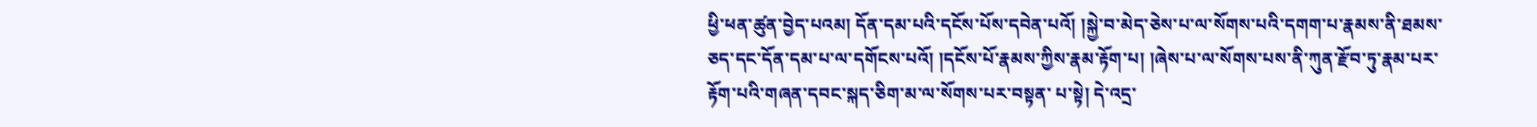ཕྱི་ཕན་ཚུན་བྱེད་པའམ། དོན་དམ་པའི་དངོས་པོས་དབེན་པའོ། །སྐྱེ་བ་མེད་ཅེས་པ་ལ་སོགས་པའི་དགག་པ་རྣམས་ནི་ཐམས་ཅད་དང་དོན་དམ་པ་ལ་དགོངས་པའོ། །དངོས་པོ་རྣམས་ཀྱིས་རྣམ་རྟོག་པ། །ཞེས་པ་ལ་སོགས་པས་ནི་ཀུན་རྫོབ་ཏུ་རྣམ་པར་རྟོག་པའི་གཞན་དབང་སྐད་ཅིག་མ་ལ་སོགས་པར་བསྟན་ པ་སྟེ། དེ་འདྲ་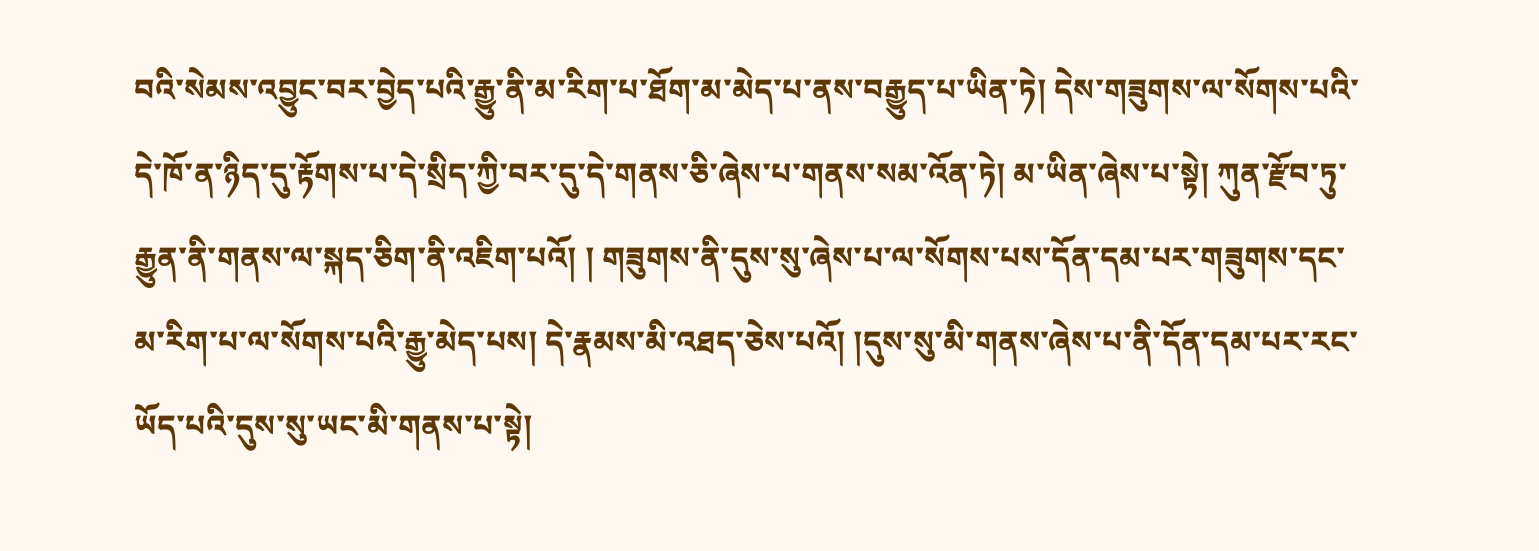བའི་སེམས་འབྱུང་བར་བྱེད་པའི་རྒྱུ་ནི་མ་རིག་པ་ཐོག་མ་མེད་པ་ནས་བརྒྱུད་པ་ཡིན་ཏེ། དེས་གཟུགས་ལ་སོགས་པའི་དེ་ཁོ་ན་ཉིད་དུ་རྟོགས་པ་དེ་སྲིད་ཀྱི་བར་དུ་དེ་གནས་ཅི་ཞེས་པ་གནས་སམ་འོན་ཏེ། མ་ཡིན་ཞེས་པ་སྟེ། ཀུན་རྫོབ་ཏུ་རྒྱུན་ནི་གནས་ལ་སྐད་ཅིག་ནི་འཇིག་པའོ། ། གཟུགས་ནི་དུས་སུ་ཞེས་པ་ལ་སོགས་པས་དོན་དམ་པར་གཟུགས་དང་མ་རིག་པ་ལ་སོགས་པའི་རྒྱུ་མེད་པས། དེ་རྣམས་མི་འཐད་ཅེས་པའོ། །དུས་སུ་མི་གནས་ཞེས་པ་ནི་དོན་དམ་པར་རང་ཡོད་པའི་དུས་སུ་ཡང་མི་གནས་པ་སྟེ།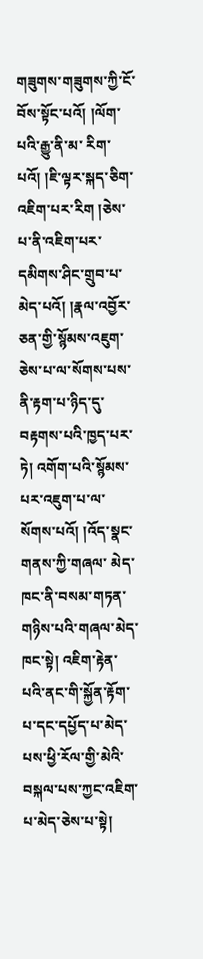གཟུགས་གཟུགས་ཀྱི་ངོ་བོས་སྟོང་པའོ། །ལོག་པའི་རྒྱུ་ནི་མ་ རིག་པའོ། །ཇི་ལྟར་སྐད་ཅིག་འཇིག་པར་རིག །ཅེས་པ་ནི་འཇིག་པར་དམིགས་ཤིང་གྲུབ་པ་མེད་པའོ། །རྣལ་འབྱོར་ཅན་གྱི་སྙོམས་འཇུག་ཅེས་པ་ལ་སོགས་པས་ནི་རྟག་པ་ཉིད་དུ་བརྟགས་པའི་ཁྱད་པར་ཏེ། འགོག་པའི་སྙོམས་པར་འཇུག་པ་ལ་སོགས་པའོ། །འོད་སྣང་གནས་ཀྱི་གཞལ་ མེད་ཁང་ནི་བསམ་གཏན་གཉིས་པའི་གཞལ་མེད་ཁང་སྟེ། འཇིག་རྟེན་པའི་ནང་གི་སྐྱོན་རྟོག་པ་དང་དཔྱོད་པ་མེད་པས་ཕྱི་རོལ་གྱི་མེའི་བསྐལ་པས་ཀྱང་འཇིག་པ་མེད་ཅེས་པ་སྟེ།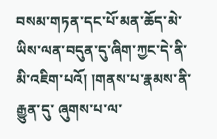བསམ་གཏན་དང་པོ་མན་ཆོད་མེ་ཡིས་ལན་བདུན་དུ་ཞིག་ཀྱང་དེ་ནི་མི་འཇིག་པའོ། །གནས་པ་རྣམས་ནི་རྒྱུན་དུ་ ཞུགས་པ་ལ་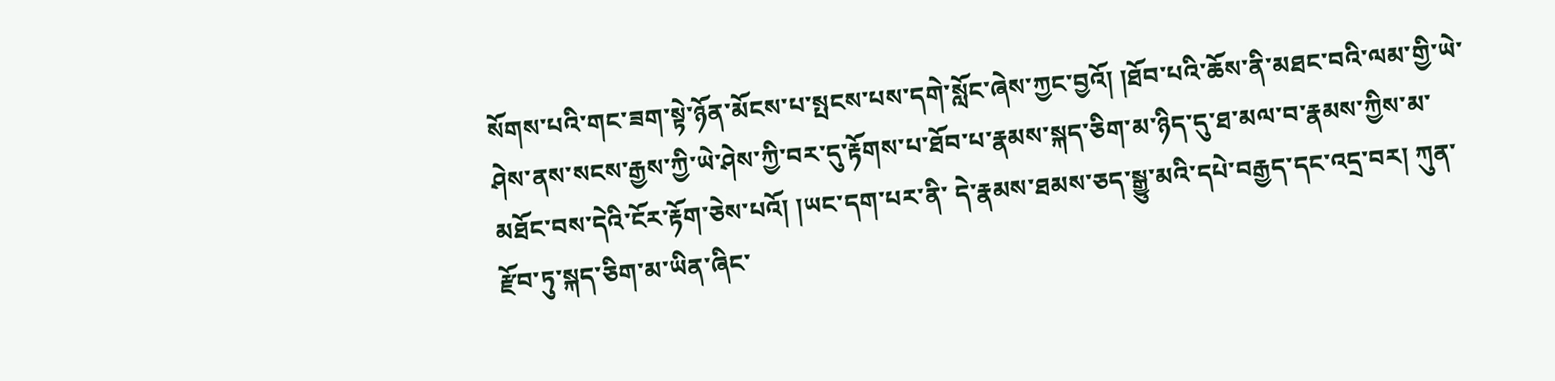སོགས་པའི་གང་ཟག་སྟེ་ཉོན་མོངས་པ་སྤངས་པས་དགེ་སློང་ཞེས་ཀྱང་བྱའོ། །ཐོབ་པའི་ཆོས་ནི་མཐང་བའི་ལམ་གྱི་ཡེ་ཤེས་ནས་སངས་རྒྱས་ཀྱི་ཡེ་ཤེས་ཀྱི་བར་དུ་རྟོགས་པ་ཐོབ་པ་རྣམས་སྐད་ཅིག་མ་ཉིད་དུ་ཐ་མལ་བ་རྣམས་ཀྱིས་མ་མཐོང་བས་དེའི་ངོར་རྟོག་ཅེས་པའོ། །ཡང་དག་པར་ནི་ དེ་རྣམས་ཐམས་ཅད་སྒྱུ་མའི་དཔེ་བརྒྱད་དང་འདྲ་བར། ཀུན་རྫོབ་ཏུ་སྐད་ཅིག་མ་ཡིན་ཞིང་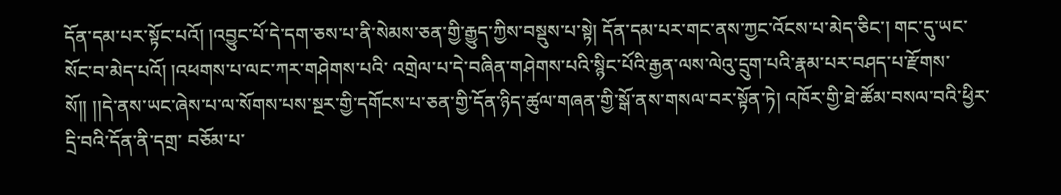དོན་དམ་པར་སྟོང་པའོ། །འབྱུང་པོ་དེ་དག་ཅས་པ་ནི་སེམས་ཅན་གྱི་རྒྱུད་ཀྱིས་བསྡུས་པ་སྟེ། དོན་དམ་པར་གང་ནས་ཀྱང་འོངས་པ་མེད་ཅིང་། གང་དུ་ཡང་སོང་བ་མེད་པའོ། །འཕགས་པ་ལང་ཀར་གཤེགས་པའི་ འགྲེལ་པ་དེ་བཞིན་གཤེགས་པའི་སྙིང་པོའི་རྒྱན་ལས་ལེའུ་དྲུག་པའི་རྣམ་པར་བཤད་པ་རྫོགས་སོ།། །།དེ་ནས་ཡང་ཞེས་པ་ལ་སོགས་པས་སྔར་གྱི་དགོངས་པ་ཅན་གྱི་དོན་ཉིད་ཚུལ་གཞན་གྱི་སྒོ་ནས་གསལ་བར་སྟོན་ཏེ། འཁོར་གྱི་ཐེ་ཚོམ་བསལ་བའི་ཕྱིར་དྲི་བའི་དོན་ནི་དགྲ་ བཅོམ་པ་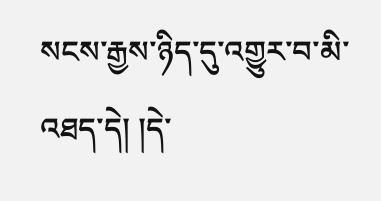སངས་རྒྱས་ཉིད་དུ་འགྱུར་བ་མི་འཐད་དེ། །དེ་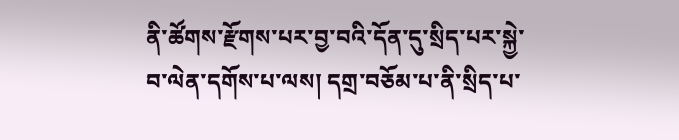ནི་ཚོགས་རྫོགས་པར་བྱ་བའི་དོན་དུ་སྲིད་པར་སྐྱེ་བ་ལེན་དགོས་པ་ལས། དགྲ་བཅོམ་པ་ནི་སྲིད་པ་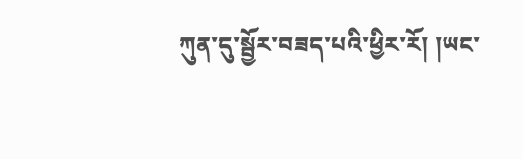ཀུན་དུ་སྦྱོར་བཟད་པའི་ཕྱིར་རོ། །ཡང་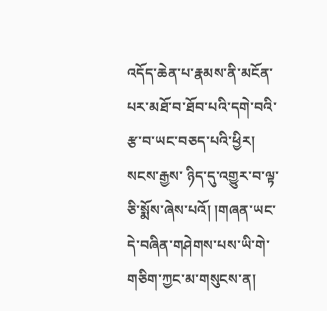འདོད་ཆེན་པ་རྣམས་ནི་མངོན་པར་མཐོ་བ་ཐོབ་པའི་དགེ་བའི་རྩ་བ་ཡང་བཅད་པའི་ཕྱིར། སངས་རྒྱས་ ཉིད་དུ་འགྱུར་བ་ལྟ་ཅི་སྨོས་ཞེས་པའོ། །གཞན་ཡང་དེ་བཞིན་གཤེགས་པས་ཡི་གེ་གཅིག་ཀྱང་མ་གསུངས་ན།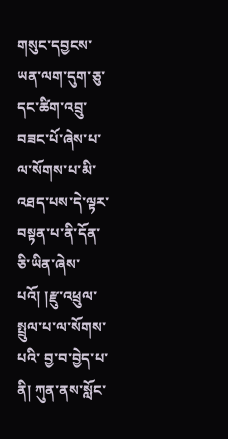གསུང་དབྱངས་ཡན་ལག་དུག་ཅུ་དང་ཚིག་འབྲུ་བཟང་པོ་ཞེས་པ་ལ་སོགས་པ་མི་འཐད་པས་དེ་ལྟར་བསྟན་པ་ནི་དོན་ཅི་ཡིན་ཞེས་པའོ། །རྫུ་འཕྲུལ་སྤྲུལ་པ་ལ་སོགས་པའི་ བྱ་བ་བྱེད་པ་ནི། ཀུན་ནས་སློང་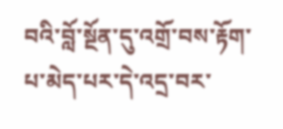བའི་བློ་སྔོན་དུ་འགྲོ་བས་རྟོག་པ་མེད་པར་དེ་འདྲ་བར་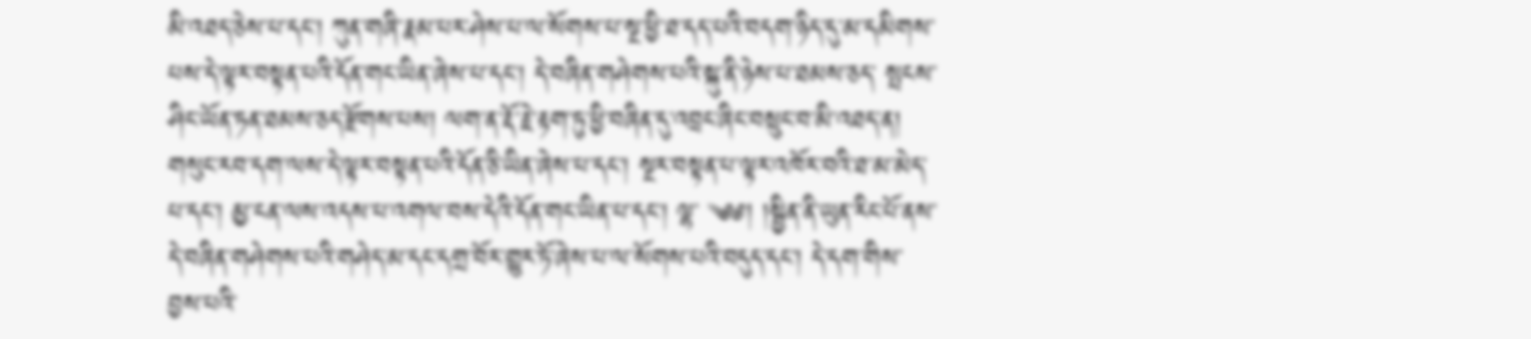མི་འཐད་ཅེས་པ་དང་། ཀུན་གཞི་རྣམ་པར་ཤེས་པ་ལ་སོགས་པ་སྔ་ཕྱི་ཐ་དད་པའི་བདག་ཉིད་དུ་མ་དམིགས་པས་དེ་ལྟར་བསྟན་པའི་དོན་གང་ཡིན་ཞེས་པ་དང་། དེ་བཞིན་གཤེགས་པའི་སྐུ་ནི་ཉེས་པ་ཐམས་ཅད་ སྤངས་ཤིང་ཡོན་ཏན་ཐམས་ཅད་རྫོགས་པས། ལག་ན་རྡོ་རྗེ་རྟག་ཏུ་ཕྱི་བཞིན་དུ་འབྲང་ཞིང་བསྲུང་བ་མི་འཐད་ན། གསུང་རབ་དག་ལས་དེ་ལྟར་བསྟན་པའི་དོན་ཅི་ཡིན་ཞེས་པ་དང་། སྔར་བསྟན་པ་ལྟར་འཁོར་བའི་ཐ་མ་མེད་པ་དང་། མྱ་ངན་ལས་འདས་པ་འགལ་བས་དེའི་དོན་གང་ཡིན་པ་དང་། ལྷ་ ༄༅། །སྦྱིན་ནི་ཡུན་རིང་པོ་ནས་དེ་བཞིན་གཤེགས་པའི་གཤེད་མ་དང་དགྲ་བོར་གྱུར་ཏོ་ཞེས་པ་ལ་སོགས་པའི་བདུད་དང་། དེ་དག་གིས་བྱས་པའི་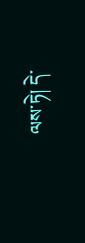ལས་ཏེ། དེ་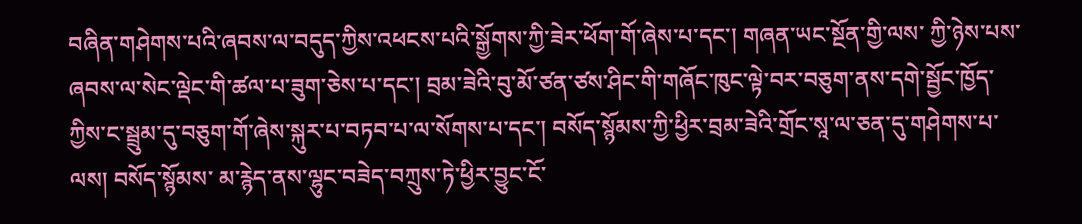བཞིན་གཤེགས་པའི་ཞབས་ལ་བདུད་ཀྱིས་འཕངས་པའི་སྒྱོགས་ཀྱི་ཟེར་ཕོག་གོ་ཞེས་པ་དང་། གཞན་ཡང་སྔོན་གྱི་ལས་ ཀྱི་ཉེས་པས་ཞབས་ལ་སེང་ལྡེང་གི་ཚལ་པ་ཟུག་ཅེས་པ་དང་། བྲམ་ཟེའི་བུ་མོ་ཙན་ཙས་ཤིང་གི་གཞོང་ཁུང་ལྟེ་བར་བཅུག་ནས་དགེ་སྦྱོང་ཁྱོད་ཀྱིས་ང་སྦྲུམ་དུ་བཅུག་གོ་ཞེས་སྐུར་པ་བཏབ་པ་ལ་སོགས་པ་དང་། བསོད་སྙོམས་ཀྱི་ཕྱིར་བྲམ་ཟེའི་གྲོང་སཱ་ལ་ཅན་དུ་གཤེགས་པ་ལས། བསོད་སྙོམས་ མ་རྙེད་ནས་ལྷུང་བཟེད་བཀྲུས་ཏེ་ཕྱིར་བྱུང་ངོ་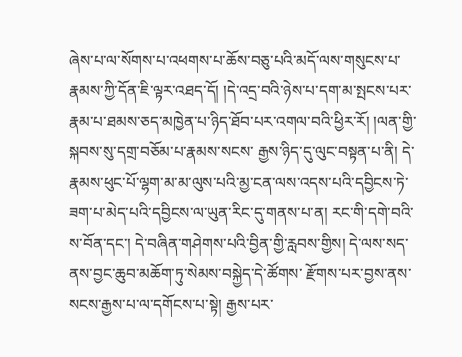ཞེས་པ་ལ་སོགས་པ་འཕགས་པ་ཆོས་བཅུ་པའི་མདོ་ལས་གསུངས་པ་རྣམས་ཀྱི་དོན་ཇི་ལྟར་འཐད་དོ། །དེ་འདྲ་བའི་ཉེས་པ་དག་མ་སྤངས་པར་རྣམ་པ་ཐམས་ཅད་མཁྱེན་པ་ཉིད་ཐོབ་པར་འགལ་བའི་ཕྱིར་རོ། །ལན་གྱི་སྐབས་སུ་དགྲ་བཅོམ་པ་རྣམས་སངས་ རྒྱས་ཉིད་དུ་ལུང་བསྟན་པ་ནི། དེ་རྣམས་ཕུང་པོ་ལྷག་མ་མ་ལུས་པའི་མྱ་ངན་ལས་འདས་པའི་དབྱིངས་ཏེ་ཟག་པ་མེད་པའི་དབྱིངས་ལ་ཡུན་རིང་དུ་གནས་པ་ན། རང་གི་དགེ་བའི་ས་བོན་དང་། དེ་བཞིན་གཤེགས་པའི་བྱིན་གྱི་རླབས་གྱིས། དེ་ལས་སད་ནས་བྱང་ཆུབ་མཆོག་ཏུ་སེམས་བསྐྱེད་དེ་ཚོགས་ རྫོགས་པར་བྱས་ནས་སངས་རྒྱས་པ་ལ་དགོངས་པ་སྟེ། རྒྱས་པར་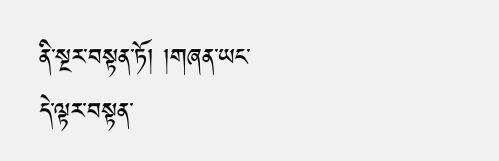ནི་སྔར་བསྟན་ཏོ། །གཞན་ཡང་དེ་ལྟར་བསྟན་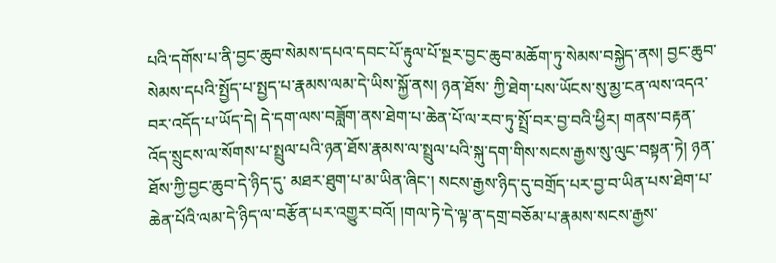པའི་དགོས་པ་ནི་བྱང་ཆུབ་སེམས་དཔའ་དབང་པོ་རྟུལ་པོ་སྔར་བྱང་ཆུབ་མཆོག་ཏུ་སེམས་བསྐྱེད་ནས། བྱང་ཆུབ་སེམས་དཔའི་སྤྱོད་པ་སྤྱད་པ་རྣམས་ལམ་དེ་ཡིས་སྐྱོ་ནས། ཉན་ཐོས་ ཀྱི་ཐེག་པས་ཡོངས་སུ་མྱ་ངན་ལས་འདའ་བར་འདོད་པ་ཡོད་དེ། དེ་དག་ལས་བཟློག་ནས་ཐེག་པ་ཆེན་པོ་ལ་རབ་ཏུ་སྤྲོ་བར་བྱ་བའི་ཕྱིར། གནས་བརྟན་འོད་སྲུངས་ལ་སོགས་པ་སྤྲུལ་པའི་ཉན་ཐོས་རྣམས་ལ་སྤྲུལ་པའི་སྐུ་དག་གིས་སངས་རྒྱས་སུ་ལུང་བསྟན་ཏེ། ཉན་ཐོས་ཀྱི་བྱང་ཆུབ་དེ་ཉིད་དུ་ མཐར་ཐུག་པ་མ་ཡིན་ཞིང་། སངས་རྒྱས་ཉིད་དུ་བགྲོད་པར་བྱ་བ་ཡིན་པས་ཐེག་པ་ཆེན་པོའི་ལམ་དེ་ཉིད་ལ་བརྩོན་པར་འགྱུར་བའོ། །གལ་ཏེ་དེ་ལྟ་ན་དགྲ་བཅོམ་པ་རྣམས་སངས་རྒྱས་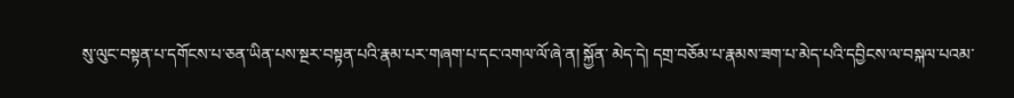སུ་ལུང་བསྟན་པ་དགོངས་པ་ཅན་ཡིན་པས་སྔར་བསྟན་པའི་རྣམ་པར་གཞག་པ་དང་འགལ་ལོ་ཞེ་ན། སྐྱོན་ མེད་དེ། དགྲ་བཅོམ་པ་རྣམས་ཟག་པ་མེད་པའི་དབྱིངས་ལ་བསྐལ་པའམ་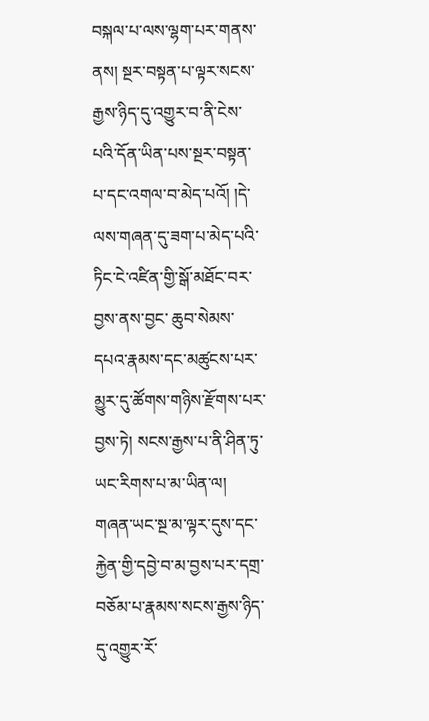བསྐལ་པ་ལས་ལྷག་པར་གནས་ནས། སྔར་བསྟན་པ་ལྟར་སངས་རྒྱས་ཉིད་དུ་འགྱུར་བ་ནི་ངེས་པའི་དོན་ཡིན་པས་སྔར་བསྟན་པ་དང་འགལ་བ་མེད་པའོ། །དེ་ལས་གཞན་དུ་ཟག་པ་མེད་པའི་ཏིང་ངེ་འཛིན་གྱི་སྒོ་མཐོང་བར་བྱས་ནས་བྱང་ ཆུབ་སེམས་དཔའ་རྣམས་དང་མཚུངས་པར་མྱུར་དུ་ཚོགས་གཉིས་རྫོགས་པར་བྱས་ཏེ། སངས་རྒྱས་པ་ནི་ཤིན་ཏུ་ཡང་རིགས་པ་མ་ཡིན་ལ། གཞན་ཡང་སྔ་མ་ལྟར་དུས་དང་རྐྱེན་གྱི་དབྱེ་བ་མ་བྱས་པར་དགྲ་བཅོམ་པ་རྣམས་སངས་རྒྱས་ཉིད་དུ་འགྱུར་རོ་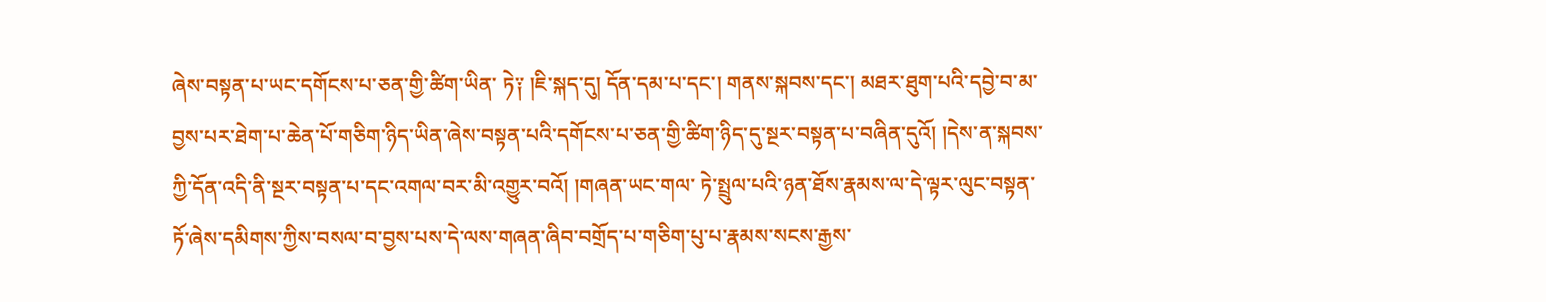ཞེས་བསྟན་པ་ཡང་དགོངས་པ་ཅན་གྱི་ཚིག་ཡིན་ ཏེ༑ །ཇི་སྐད་དུ། དོན་དམ་པ་དང་། གནས་སྐབས་དང་། མཐར་ཐུག་པའི་དབྱེ་བ་མ་བྱས་པར་ཐེག་པ་ཆེན་པོ་གཅིག་ཉིད་ཡིན་ཞེས་བསྟན་པའི་དགོངས་པ་ཅན་གྱི་ཚིག་ཉིད་དུ་སྔར་བསྟན་པ་བཞིན་དུའོ། །དེས་ན་སྐབས་ཀྱི་དོན་འདི་ནི་སྔར་བསྟན་པ་དང་འགལ་བར་མི་འགྱུར་བའོ། །གཞན་ཡང་གལ་ ཏེ་སྤྲུལ་པའི་ཉན་ཐོས་རྣམས་ལ་དེ་ལྟར་ལུང་བསྟན་ཏོ་ཞེས་དམིགས་ཀྱིས་བསལ་བ་བྱས་པས་དེ་ལས་གཞན་ཞིབ་བགྲོད་པ་གཅིག་པུ་པ་རྣམས་སངས་རྒྱས་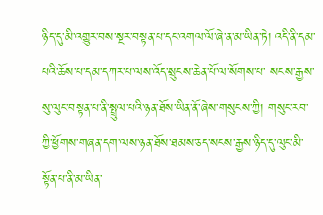ཉིད་དུ་མི་འགྱུར་བས་སྔར་བསྟན་པ་དང་འགལ་ལོ་ཞེ་ན་མ་ཡིན་ཏེ། འདི་ནི་དམ་པའི་ཆོས་པ་དམ་དཀར་པ་ལས་འོད་སྲུངས་ཆེན་པོ་ལ་སོགས་པ་ སངས་རྒྱས་སུ་ལུང་བསྟན་པ་ནི་སྤྲུལ་པའི་ཉན་ཐོས་ཡིན་ནོ་ཞེས་གསུངས་ཀྱི། གསུང་རབ་ཀྱི་ཕྱོགས་གཞན་དག་ལས་ཉན་ཐོས་ཐམས་ཅད་སངས་རྒྱས་ཉིད་དུ་ལུང་མི་སྟོན་པ་ནི་མ་ཡིན་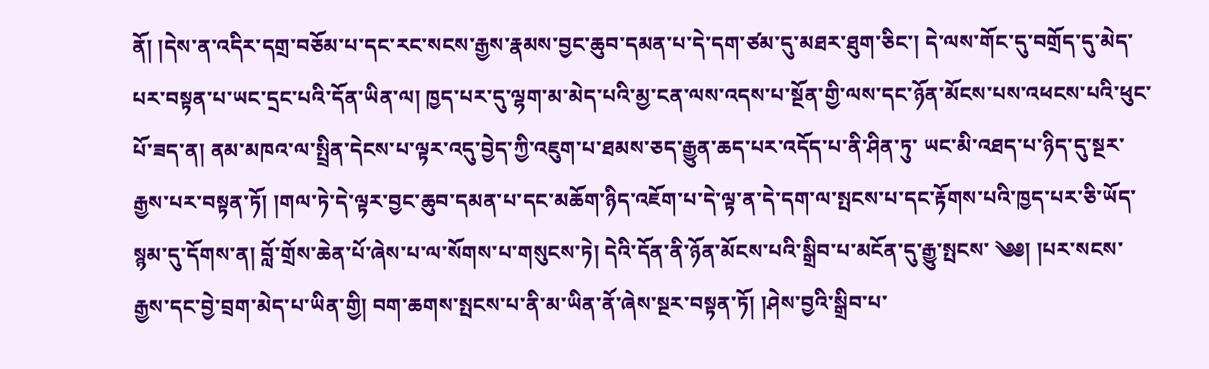ནོ། །དེས་ན་འདིར་དགྲ་བཅོམ་པ་དང་རང་སངས་རྒྱས་རྣམས་བྱང་ཆུབ་དམན་པ་དེ་དག་ཙམ་དུ་མཐར་ཐུག་ཅིང་། དེ་ལས་གོང་དུ་བགྲོད་དུ་མེད་པར་བསྟན་པ་ཡང་དྲང་པའི་དོན་ཡིན་ལ། ཁྱད་པར་དུ་ལྷག་མ་མེད་པའི་མྱ་ངན་ལས་འདས་པ་སྔོན་གྱི་ལས་དང་ཉོན་མོངས་པས་འཕངས་པའི་ཕུང་པོ་ཟད་ན། ནམ་མཁའ་ལ་སྤྲིན་དེངས་པ་ལྟར་འདུ་བྱེད་ཀྱི་འཇུག་པ་ཐམས་ཅད་རྒྱུན་ཆད་པར་འདོད་པ་ནི་ཤིན་ཏུ་ ཡང་མི་འཐད་པ་ཉིད་དུ་སྔར་རྒྱས་པར་བསྟན་ཏོ། །གལ་ཏེ་དེ་ལྟར་བྱང་ཆུབ་དམན་པ་དང་མཆོག་ཉིད་འཇོག་པ་དེ་ལྟ་ན་དེ་དག་ལ་སྤངས་པ་དང་རྟོགས་པའི་ཁྱད་པར་ཅི་ཡོད་སྙམ་དུ་དོགས་ན། བློ་གྲོས་ཆེན་པོ་ཞེས་པ་ལ་སོགས་པ་གསུངས་ཏེ། དེའི་དོན་ནི་ཉོན་མོངས་པའི་སྒྲིབ་པ་མངོན་དུ་རྒྱུ་སྤངས་ ༄༅། །པར་སངས་རྒྱས་དང་བྱེ་བྲག་མེད་པ་ཡིན་གྱི། བག་ཆགས་སྤངས་པ་ནི་མ་ཡིན་ནོ་ཞེས་སྔར་བསྟན་ཏོ། །ཤེས་བྱའི་སྒྲིབ་པ་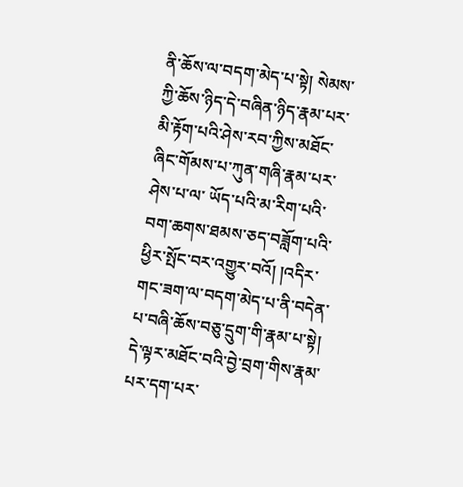ནི་ཆོས་ལ་བདག་མེད་པ་སྟེ། སེམས་ཀྱི་ཆོས་ཉིད་དེ་བཞིན་ཉིད་རྣམ་པར་མི་རྟོག་པའི་ཤེས་རབ་ཀྱིས་མཐོང་ཞིང་གོམས་པ་ཀུན་གཞི་རྣམ་པར་ཤེས་པ་ལ་ ཡོད་པའི་མ་རིག་པའི་བག་ཆགས་ཐམས་ཅད་བཟློག་པའི་ཕྱིར་སྤོང་བར་འགྱུར་བའོ། །འདིར་གང་ཟག་ལ་བདག་མེད་པ་ནི་བདེན་པ་བཞི་ཆོས་བཅུ་དྲུག་གི་རྣམ་པ་སྟེ། དེ་ལྟར་མཐོང་བའི་བྱེ་བྲག་གིས་རྣམ་པར་དག་པར་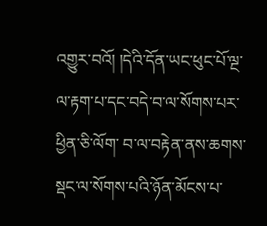འགྱུར་བའོ། །དེའི་དོན་ཡང་ཕུང་པོ་ལྔ་ལ་རྟག་པ་དང་བདེ་བ་ལ་སོགས་པར་ཕྱིན་ཅི་ལོག་ བ་ལ་བརྟེན་ནས་ཆགས་སྡང་ལ་སོགས་པའི་ཉོན་མོངས་པ་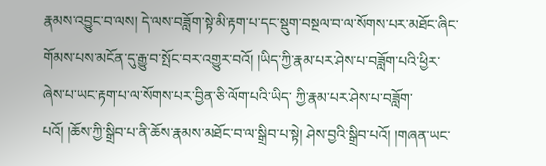རྣམས་འབྱུང་བ་ལས། དེ་ལས་བཟློག་སྟེ་མི་རྟག་པ་དང་སྡུག་བསྔལ་བ་ལ་སོགས་པར་མཐོང་ཞིང་གོམས་པས་མངོན་དུ་རྒྱུ་བ་སྤོང་བར་འགྱུར་བའོ། །ཡིད་ཀྱི་རྣམ་པར་ཤེས་པ་བཟློག་པའི་ཕྱིར་ཞེས་པ་ཡང་རྟག་པ་ལ་སོགས་པར་བྱིན་ཅི་ལོག་པའི་ཡིད་ ཀྱི་རྣམ་པར་ཤེས་པ་བཟློག་པའོ། །ཆོས་ཀྱི་སྒྲིབ་པ་ནི་ཆོས་རྣམས་མཐོང་བ་ལ་སྒྲིབ་པ་སྟེ། ཤེས་བྱའི་སྒྲིབ་པའོ། །གཞན་ཡང་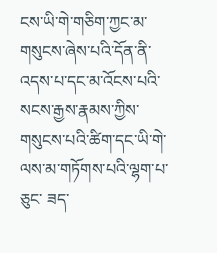ངས་ཡི་གེ་གཅིག་ཀྱང་མ་གསུངས་ཞེས་པའི་དོན་ནི་འདས་པ་དང་མ་འོངས་པའི་སངས་རྒྱས་རྣམས་ཀྱིས་གསུངས་པའི་ཚིག་དང་ཡི་གེ་ལས་མ་གཏོགས་པའི་ལྷག་པ་ཅུང་ ཟད་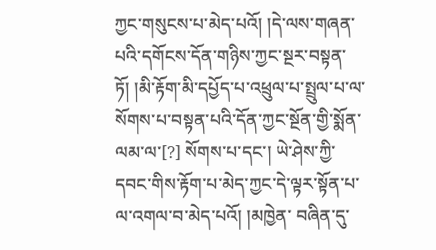ཀྱང་གསུངས་པ་མེད་པའོ། །དེ་ལས་གཞན་པའི་དགོངས་དོན་གཉིས་ཀྱང་སྔར་བསྟན་ཏོ། །མི་རྟོག་མི་དཔྱོད་པ་འཕྲུལ་པ་སྤྲུལ་པ་ལ་སོགས་པ་བསྟན་པའི་དོན་ཀྱང་སྔོན་གྱི་སྨོན་ལམ་ལ་[?] སོགས་པ་དང་། ཡེ་ཤེས་ཀྱི་དབང་གིས་རྟོག་པ་མེད་ཀྱང་དེ་ལྟར་སྟོན་པ་ལ་འགལ་བ་མེད་པའོ། །མཁྱེན་ བཞིན་དུ་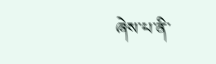ཞེས་པ་ནི་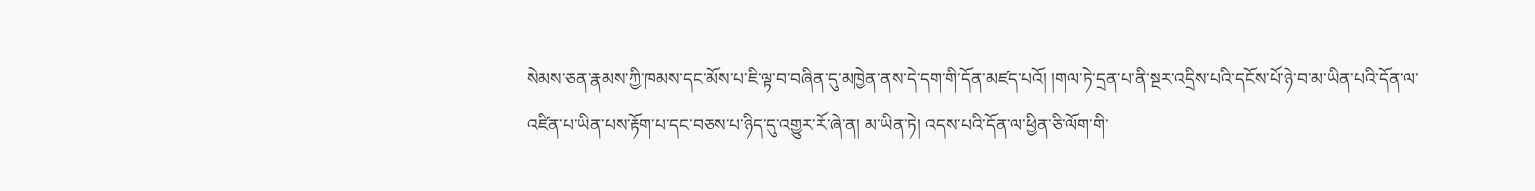སེམས་ཅན་རྣམས་ཀྱི་ཁམས་དང་མོས་པ་ཇི་ལྟ་བ་བཞིན་དུ་མཁྱེན་ནས་དེ་དག་གི་དོན་མཛད་པའོ། །གལ་ཏེ་དྲན་པ་ནི་སྔར་འདྲིས་པའི་དངོས་པོ་ཉེ་བ་མ་ཡིན་པའི་དོན་ལ་འཛིན་པ་ཡིན་པས་རྟོག་པ་དང་བཅས་པ་ཉིད་དུ་འགྱུར་རོ་ཞེ་ན། མ་ཡིན་ཏེ། འདས་པའི་དོན་ལ་ཕྱིན་ཅི་ལོག་གི་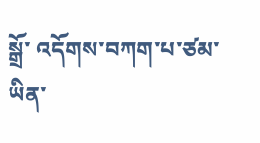སྒྲོ་ འདོགས་བཀག་པ་ཙམ་ཡིན་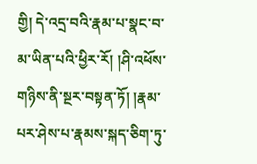གྱི། དེ་འདྲ་བའི་རྣམ་པ་སྣང་བ་མ་ཡིན་པའི་ཕྱིར་རོ། །ཤི་འཕོས་གཉིས་ནི་སྔར་བསྟན་ཏོ། །རྣམ་པར་ཤེས་པ་རྣམས་སྐད་ཅིག་ཏུ་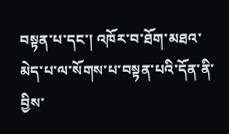བསྟན་པ་དང་། འཁོར་བ་ཐོག་མཐའ་མེད་པ་ལ་སོགས་པ་བསྟན་པའི་དོན་ནི་བྱིས་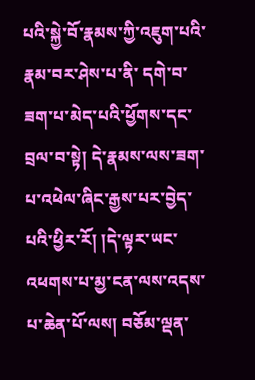པའི་སྐྱེ་བོ་རྣམས་ཀྱི་འཇུག་པའི་རྣམ་བར་ཤེས་པ་ནི་ དགེ་བ་ཟག་པ་མེད་པའི་ཕྱོགས་དང་བྲལ་བ་སྟེ། དེ་རྣམས་ལས་ཟག་པ་འཕེལ་ཞིང་རྒྱས་པར་བྱེད་པའི་ཕྱིར་རོ། །དེ་ལྟར་ཡང་འཕགས་པ་མྱ་ངན་ལས་འདས་པ་ཆེན་པོ་ལས། བཅོམ་ལྡན་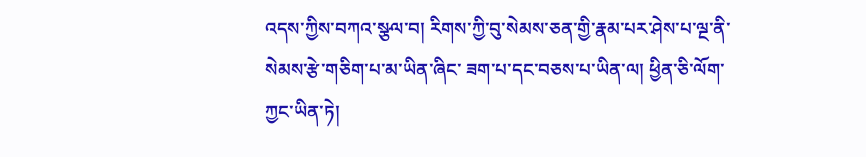འདས་ཀྱིས་བཀའ་སྩལ་བ། རིགས་ཀྱི་བུ་སེམས་ཅན་གྱི་རྣམ་པར་ཤེས་པ་ལྔ་ནི་སེམས་རྩེ་གཅིག་པ་མ་ཡིན་ཞིང་ ཟག་པ་དང་བཅས་པ་ཡིན་ལ། ཕྱིན་ཅི་ལོག་ཀྱང་ཡིན་ཏེ།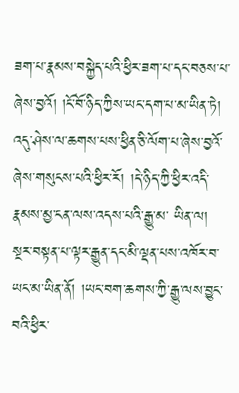ཟག་པ་རྣམས་བསྐྱེད་པའི་ཕྱིར་ཟག་པ་དང་བཅས་པ་ཞེས་བྱའོ། །ངོ་བོ་ཉིད་ཀྱིས་ཡང་དག་པ་མ་ཡིན་ཏེ། འདུ་ཤེས་ལ་ཆགས་པས་ཕྱིན་ཅི་ལོག་པ་ཞེས་བྱའོ་ཞེས་གསུངས་པའི་ཕྱིར་རོ། །དེ་ཉིད་ཀྱི་ཕྱིར་འདི་རྣམས་མྱ་ངན་ལས་འདས་པའི་རྒྱུ་མ་ ཡིན་ལ། སྔར་བསྟན་པ་ལྟར་རྒྱུན་དང་མི་ལྡན་པས་འཁོར་བ་ཡང་མ་ཡིན་ནོ། །ཡང་བག་ཆགས་ཀྱི་རྒྱུ་ལས་བྱུང་བའི་ཕྱིར་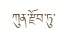ཀུན་རྫོབ་ཏུ་